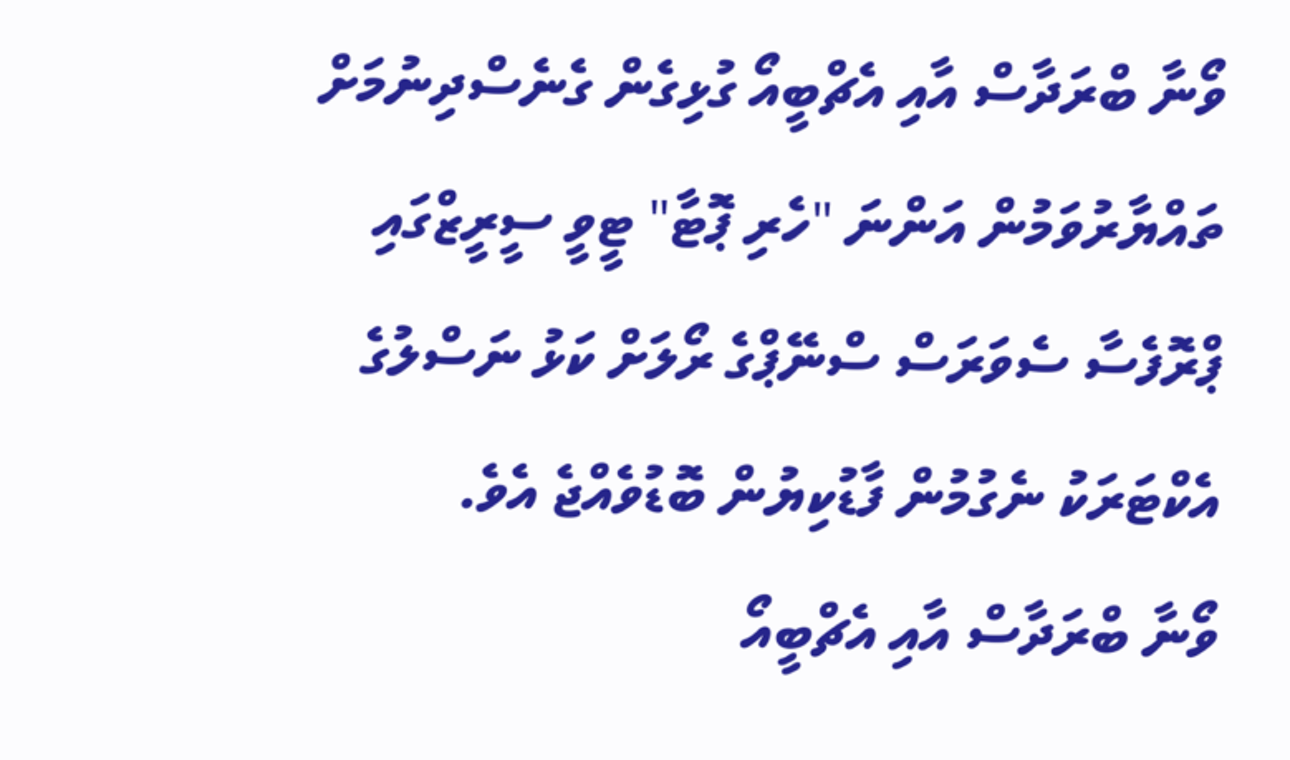ވޯނާ ބްރަދާސް އާއި އެޗްބީއޯ ގުޅިގެން ގެނެސްދިނުމަށް ތައްޔާރުވަމުން އަންނަ "ހެރި ޕޮޓާ" ޓީވީ ސީރީޒްގައި ޕްރޮފެސާ ސެވަރަސް ސްނޭޕްގެ ރޯލަށް ކަޅު ނަސްލުގެ އެކްޓަރަކު ނެގުމުން ފާޑުކިޔުން ބޮޑުވެއްޖެ އެވެ.
ވޯނާ ބްރަދާސް އާއި އެޗްބީއޯ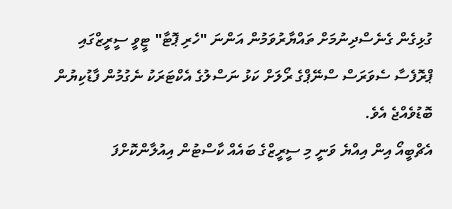ގުޅިގެން ގެނެސްދިނުމަށް ތައްޔާރުވަމުން އަންނަ "ހެރި ޕޮޓާ" ޓީވީ ސީރީޒްގައި ޕްރޮފެސާ ސެވަރަސް ސްނޭޕްގެ ރޯލަށް ކަޅު ނަސްލުގެ އެކްޓަރަކު ނެގުމުން ފާޑުކިޔުން ބޮޑުވެއްޖެ އެވެ.
އެޗްބީއޯ އިން އިއްޔެ ވަނީ މި ސީރީޒްގެ ބައެއް ކާސްޓުން އިއުލާންކޮށްފަ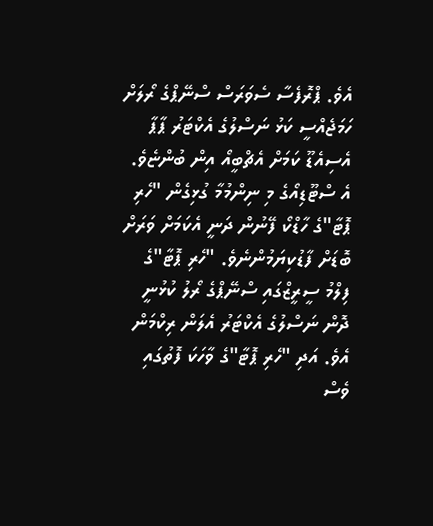އެވެ. ޕްރޮފެސާ ސެވަރަސް ސްނޭޕްގެ ރޯލަށް ހަމަޖެއްސީ ކަޅު ނަސްލުގެ އެކްޓަރު ޕާޕާ އެސިއެޑޫ ކަމަށް އެޗްބީއޯ އިން ބުންޏެވެ.
އެ ސްޓޫޑިއޯގެ މި ނިންމުމާ ގުޅިގެން "ހެރި ޕޮޓާ"ގެ ހާޑްކޯ ފޭނުން ދަނީ އެކަމަށް ވަރަށް ބޮޑަށް ފާޑުކިޔަމުންނެވެ. "ހެރި ޕޮޓާ"ގެ ފިލްމު ސީރީޒްގައި ސްނޭޕްގެ ރޯލު ކުޅުނީ ދޮން ނަސްލުގެ އެކްޓަރު އެލަން ރިކްމަން އެވެ. އަދި "ހެރި ޕޮޓާ"ގެ ވާހަކަ ފޮތުގައި ވެސް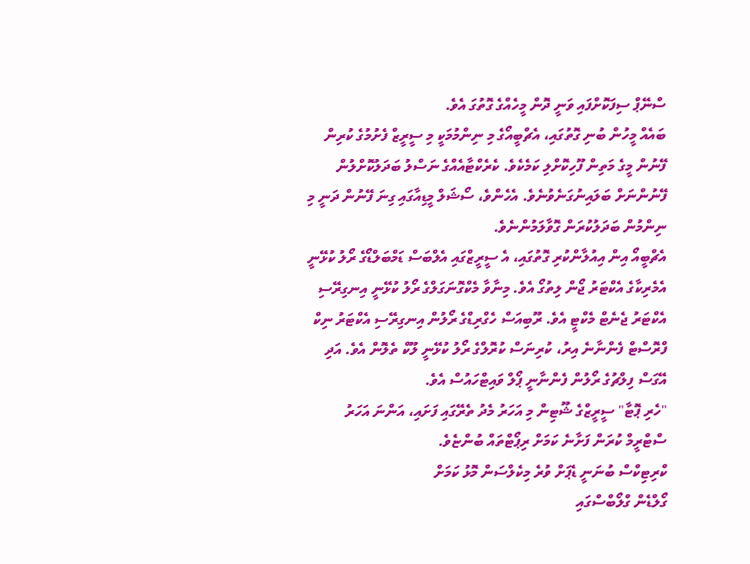ސްނޭޕް ސިފަކޮށްފައި ވަނީ ދޮން މީހެއްގެ ގޮތުގަ އެވެ.
ބައެއް މީހުން ބުނި ގޮތުގައި، އެޗްބީއޯގެ މި ނިންމުމަކީ މި ސީރީޒް ފެށުމުގެ ކުރިން ފޭނުން މީގެ މަތިން ފޫހިކޮށްލި ކަމެކެވެ. ކެރެކްޓާއެއްގެ ނަސްލު ބަދަލުކޮށްލުން ފޭނުންނަށް ބަލައިނުގަނެވުނެވެ. އެހެންވެ، ސޯޝަލް މީޑިއާގައި ގިނަ ފޭނުން ދަނީ މި ނިންމުން ބަދަލުކުރަން ގޮވާލަމުންނެވެ.
އެޗްބީއޯ އިން އިއުލާންކުރި ގޮތުގައި، އެ ސީރީޒްގައި އެލްބަސް ޑަމްބަލްޑޯގެ ރޯލު ކުޅޭނީ އެމެރިކާގެ އެކްޓަރު ޖޯން ލިތުގޯ އެވެ. މިނާވާ މެކްގޮނަގަލްގެ ރޯލު ކުޅޭނީ އިނގިރޭސި އެކްޓަރު ޖެނެޓް މެކްޓީ އެވެ. ރޫބިއަސް ހެގްރިޑްގެ ރޯލުން އިނގިރޭސި އެކްޓަރު ނިކް ފްރޮސްޓް ފެންނާނެ އިރު، ކުރިނަސް ކުރޮލްގެ ރޯލު ކުޅޭނީ ލޫކް ތެލޮން އެވެ. އަދި އޭގަސް ފިލްޗުގެ ރޯލުން ފެންނާނީ ޕޯލް ވައިޓްހައުސް އެވެ.
"ހެރި ޕޮޓާ" ސީރީޒްގެ ޝޫޓިން މި އަހަރު މެދު ތެރޭގައި ފަށައި، އަންނަ އަހަރު ސްޓްރީމް ކުރަން ފަށާނެ ކަމަށް ރިޕޯޓްތައް ބުންޏެވެ.
ކްރިޓިކްސް ބުނަނީ ޑެޕަށް ވުރެ މިކެލްސަން މޮޅު ކަމަށް
ގޯލްޑެން ގްލޯބްސްގައި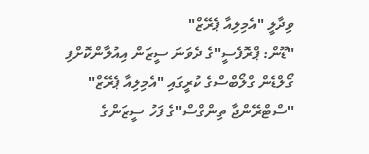ވިދާލީ "އެމިލިއާ ޕެރޭޒް"
"ޑޫން: ޕްރޮފެސީ"ގެ ދެވަނަ ސީޒަން އިއުލާންކޮށްފި
ގޯލްޑެން ގްލޯބްސްގެ ކުރީގައި "އެމިލިއާ ޕެރޭޒް"
"ސްޓްރޭންޖާ ތިންގްސް"ގެ ފަހު ސީޒަންގެ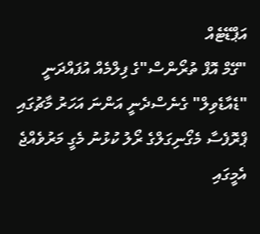އަޕްޑޭޓެއް
"ގޭމް އޮފް ތުރޯންސް"ގެ ފިލްމެއް އުފައްދަނީ
"ޑެއާޑެވިލް" ގެނެސްދެނީ އަންނަ އަހަރު މާޗުގައި
ޕްރޮފެސާ މެގޯނިގަލްގެ ރޯލު ކުޅުނު މެގީ މަރުވެއްޖެ
އެމީގައި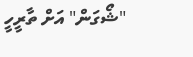"ޝޯގަން" އަށް ތާރީހީ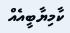ކާމިޔާބީއެއް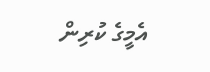އެމީގެ ކުރިން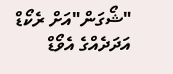"ޝޯގަން"އަށް ރެކޯޑް އަދަދެއްގެ އެވޯޑް